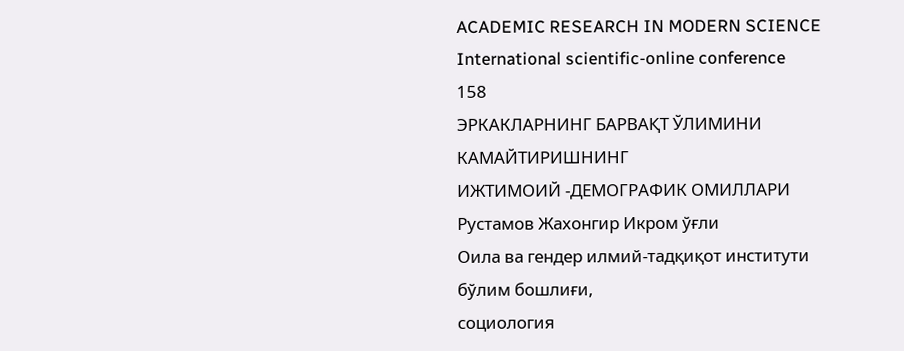ACADEMIC RESEARCH IN MODERN SCIENCE
International scientific-online conference
158
ЭРКАКЛАРНИНГ БАРВАҚТ ЎЛИМИНИ КАМАЙТИРИШНИНГ
ИЖТИМОИЙ -ДЕМОГРАФИК ОМИЛЛАРИ
Рустамов Жахонгир Икром ўғли
Оила ва гендер илмий-тадқиқот институти бўлим бошлиғи,
социология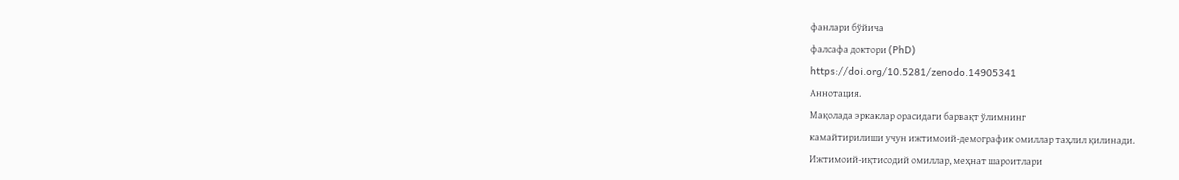фанлари бўйича
фалсафа доктори (PhD)
https://doi.org/10.5281/zenodo.14905341
Аннотация.
Мақолада эркаклар орасидаги барвақт ўлимнинг
камайтирилиши учун ижтимоий-демографик омиллар таҳлил қилинади.
Ижтимоий-иқтисодий омиллар, меҳнат шароитлари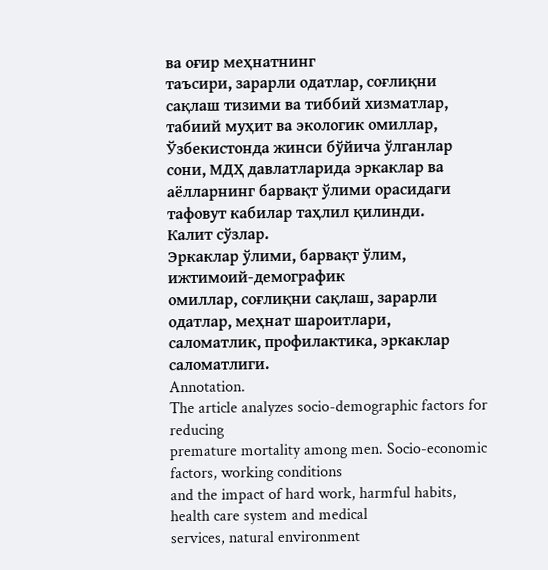ва оғир меҳнатнинг
таъсири, зарарли одатлар, соғлиқни сақлаш тизими ва тиббий хизматлар,
табиий муҳит ва экологик омиллар, Ўзбекистонда жинси бўйича ўлганлар
сони, МДҲ давлатларида эркаклар ва аёлларнинг барвақт ўлими орасидаги
тафовут кабилар таҳлил қилинди.
Калит сўзлар.
Эркаклар ўлими, барвақт ўлим, ижтимоий-демографик
омиллар, соғлиқни сақлаш, зарарли одатлар, меҳнат шароитлари,
саломатлик, профилактика, эркаклар саломатлиги.
Annotation.
The article analyzes socio-demographic factors for reducing
premature mortality among men. Socio-economic factors, working conditions
and the impact of hard work, harmful habits, health care system and medical
services, natural environment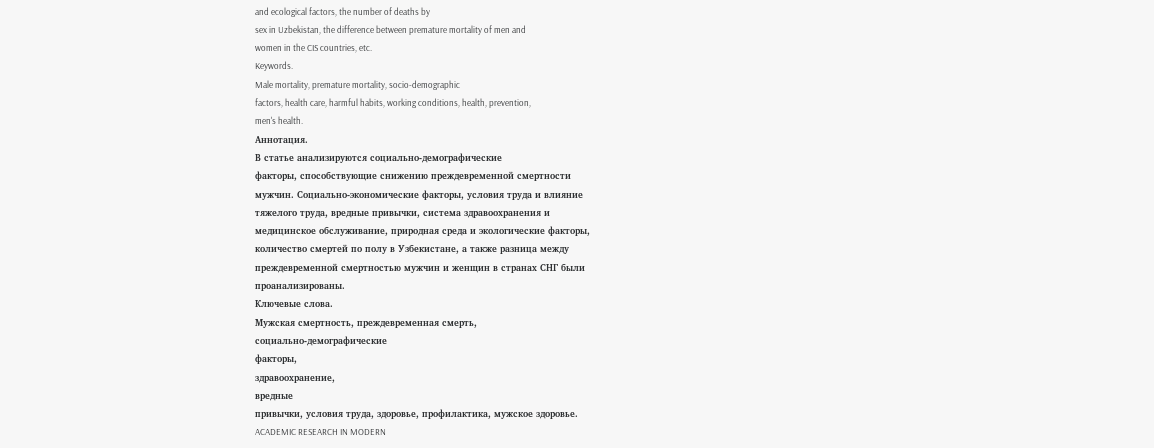and ecological factors, the number of deaths by
sex in Uzbekistan, the difference between premature mortality of men and
women in the CIS countries, etc.
Keywords.
Male mortality, premature mortality, socio-demographic
factors, health care, harmful habits, working conditions, health, prevention,
men's health.
Аннотация.
В статье анализируются социально-демографические
факторы, способствующие снижению преждевременной смертности
мужчин. Социально-экономические факторы, условия труда и влияние
тяжелого труда, вредные привычки, система здравоохранения и
медицинское обслуживание, природная среда и экологические факторы,
количество смертей по полу в Узбекистане, а также разница между
преждевременной смертностью мужчин и женщин в странах СНГ были
проанализированы.
Ключевые слова.
Мужская смертность, преждевременная смерть,
социально-демографические
факторы,
здравоохранение,
вредные
привычки, условия труда, здоровье, профилактика, мужское здоровье.
ACADEMIC RESEARCH IN MODERN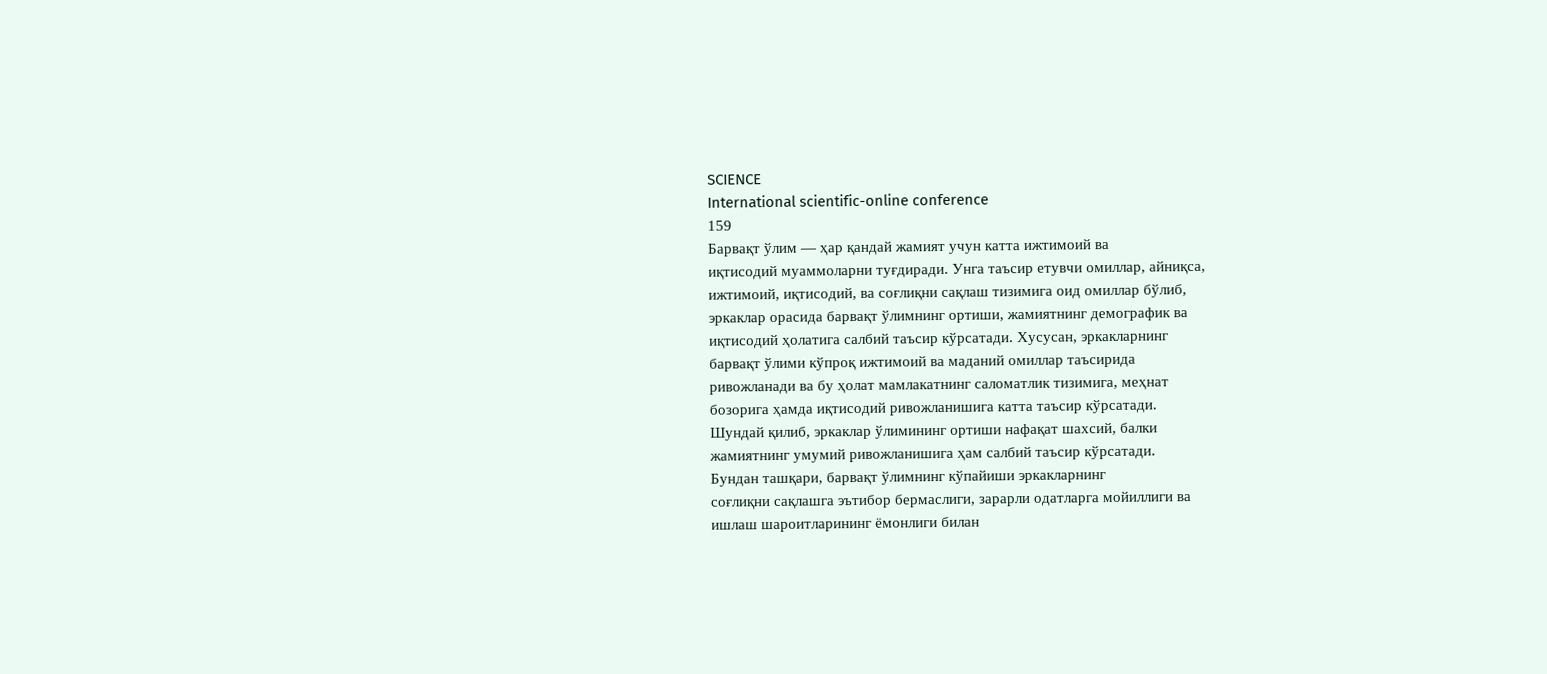SCIENCE
International scientific-online conference
159
Барвақт ўлим — ҳар қандай жамият учун катта ижтимоий ва
иқтисодий муаммоларни туғдиради. Унга таъсир етувчи омиллар, айниқса,
ижтимоий, иқтисодий, ва соғлиқни сақлаш тизимига оид омиллар бўлиб,
эркаклар орасида барвақт ўлимнинг ортиши, жамиятнинг демографик ва
иқтисодий ҳолатига салбий таъсир кўрсатади. Хусусан, эркакларнинг
барвақт ўлими кўпроқ ижтимоий ва маданий омиллар таъсирида
ривожланади ва бу ҳолат мамлакатнинг саломатлик тизимига, меҳнат
бозорига ҳамда иқтисодий ривожланишига катта таъсир кўрсатади.
Шундай қилиб, эркаклар ўлимининг ортиши нафақат шахсий, балки
жамиятнинг умумий ривожланишига ҳам салбий таъсир кўрсатади.
Бундан ташқари, барвақт ўлимнинг кўпайиши эркакларнинг
соғлиқни сақлашга эътибор бермаслиги, зарарли одатларга мойиллиги ва
ишлаш шароитларининг ёмонлиги билан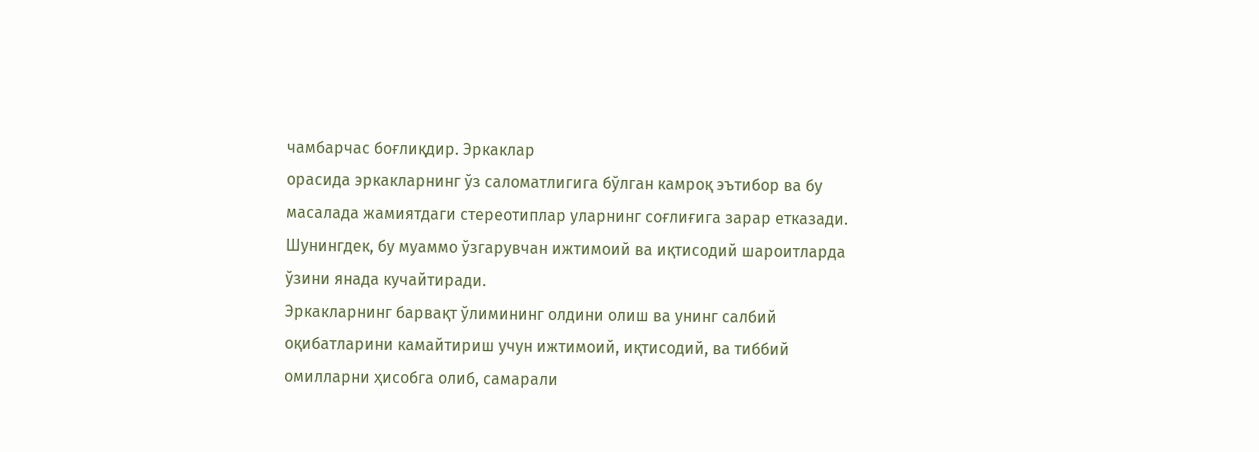чамбарчас боғлиқдир. Эркаклар
орасида эркакларнинг ўз саломатлигига бўлган камроқ эътибор ва бу
масалада жамиятдаги стереотиплар уларнинг соғлиғига зарар етказади.
Шунингдек, бу муаммо ўзгарувчан ижтимоий ва иқтисодий шароитларда
ўзини янада кучайтиради.
Эркакларнинг барвақт ўлимининг олдини олиш ва унинг салбий
оқибатларини камайтириш учун ижтимоий, иқтисодий, ва тиббий
омилларни ҳисобга олиб, самарали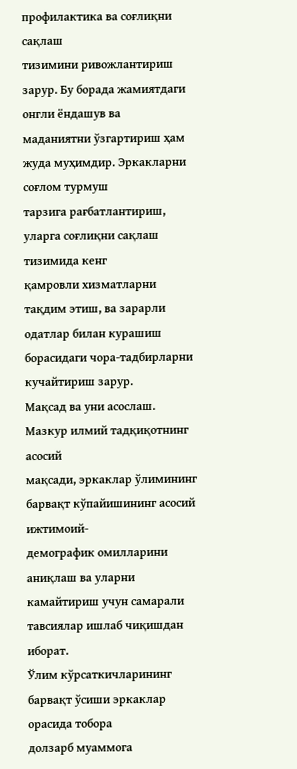профилактика ва соғлиқни сақлаш
тизимини ривожлантириш зарур. Бу борада жамиятдаги онгли ёндашув ва
маданиятни ўзгартириш ҳам жуда муҳимдир. Эркакларни соғлом турмуш
тарзига рағбатлантириш, уларга соғлиқни сақлаш тизимида кенг
қамровли хизматларни тақдим этиш, ва зарарли одатлар билан курашиш
борасидаги чора-тадбирларни кучайтириш зарур.
Мақсад ва уни асослаш.
Мазкур илмий тадқиқотнинг асосий
мақсади, эркаклар ўлимининг барвақт кўпайишининг асосий ижтимоий-
демографик омилларини аниқлаш ва уларни камайтириш учун самарали
тавсиялар ишлаб чиқишдан иборат.
Ўлим кўрсаткичларининг барвақт ўсиши эркаклар орасида тобора
долзарб муаммога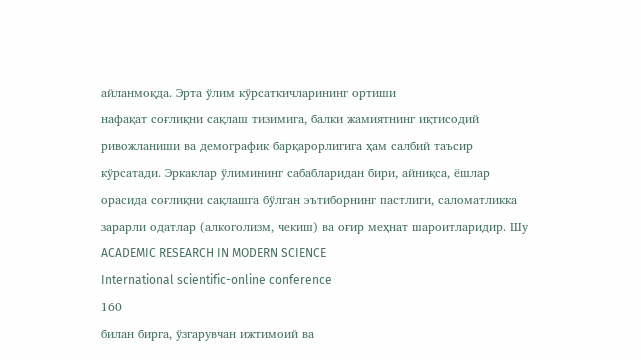айланмоқда. Эрта ўлим кўрсаткичларининг ортиши
нафақат соғлиқни сақлаш тизимига, балки жамиятнинг иқтисодий
ривожланиши ва демографик барқарорлигига ҳам салбий таъсир
кўрсатади. Эркаклар ўлимининг сабабларидан бири, айниқса, ёшлар
орасида соғлиқни сақлашга бўлган эътиборнинг пастлиги, саломатликка
зарарли одатлар (алкоголизм, чекиш) ва оғир меҳнат шароитларидир. Шу
ACADEMIC RESEARCH IN MODERN SCIENCE
International scientific-online conference
160
билан бирга, ўзгарувчан ижтимоий ва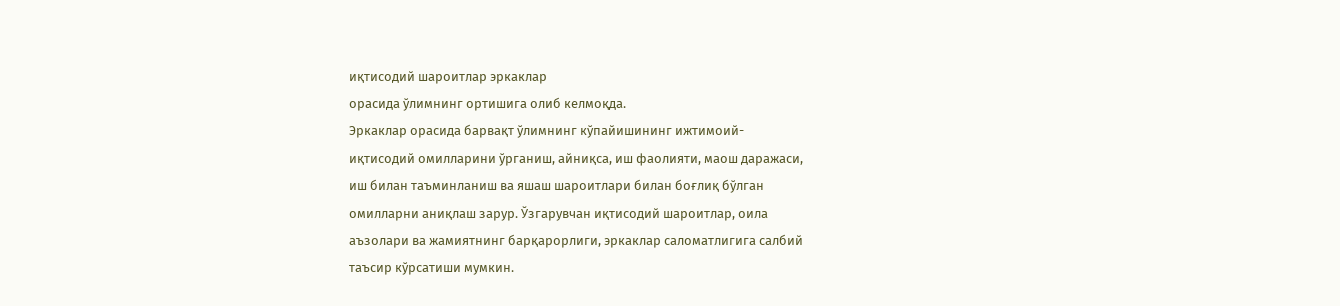иқтисодий шароитлар эркаклар
орасида ўлимнинг ортишига олиб келмоқда.
Эркаклар орасида барвақт ўлимнинг кўпайишининг ижтимоий-
иқтисодий омилларини ўрганиш, айниқса, иш фаолияти, маош даражаси,
иш билан таъминланиш ва яшаш шароитлари билан боғлиқ бўлган
омилларни аниқлаш зарур. Ўзгарувчан иқтисодий шароитлар, оила
аъзолари ва жамиятнинг барқарорлиги, эркаклар саломатлигига салбий
таъсир кўрсатиши мумкин.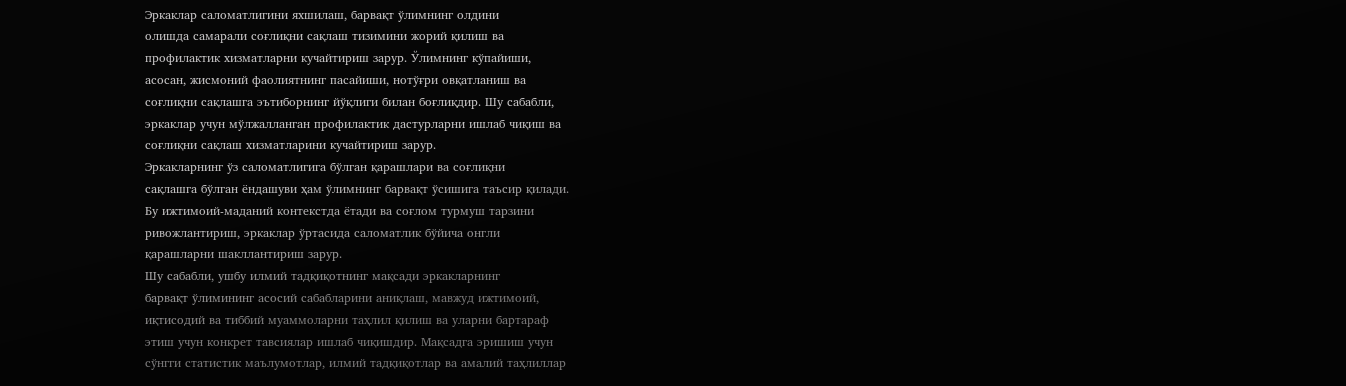Эркаклар саломатлигини яхшилаш, барвақт ўлимнинг олдини
олишда самарали соғлиқни сақлаш тизимини жорий қилиш ва
профилактик хизматларни кучайтириш зарур. Ўлимнинг кўпайиши,
асосан, жисмоний фаолиятнинг пасайиши, нотўғри овқатланиш ва
соғлиқни сақлашга эътиборнинг йўқлиги билан боғлиқдир. Шу сабабли,
эркаклар учун мўлжалланган профилактик дастурларни ишлаб чиқиш ва
соғлиқни сақлаш хизматларини кучайтириш зарур.
Эркакларнинг ўз саломатлигига бўлган қарашлари ва соғлиқни
сақлашга бўлган ёндашуви ҳам ўлимнинг барвақт ўсишига таъсир қилади.
Бу ижтимоий-маданий контекстда ётади ва соғлом турмуш тарзини
ривожлантириш, эркаклар ўртасида саломатлик бўйича онгли
қарашларни шакллантириш зарур.
Шу сабабли, ушбу илмий тадқиқотнинг мақсади эркакларнинг
барвақт ўлимининг асосий сабабларини аниқлаш, мавжуд ижтимоий,
иқтисодий ва тиббий муаммоларни таҳлил қилиш ва уларни бартараф
этиш учун конкрет тавсиялар ишлаб чиқишдир. Мақсадга эришиш учун
сўнгги статистик маълумотлар, илмий тадқиқотлар ва амалий таҳлиллар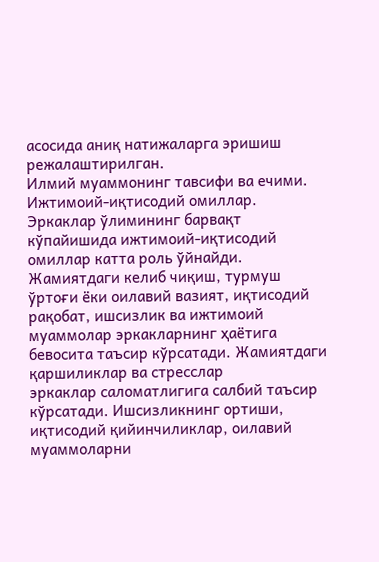асосида аниқ натижаларга эришиш режалаштирилган.
Илмий муаммонинг тавсифи ва ечими.
Ижтимоий-иқтисодий омиллар. Эркаклар ўлимининг барвақт
кўпайишида ижтимоий-иқтисодий омиллар катта роль ўйнайди.
Жамиятдаги келиб чиқиш, турмуш ўртоғи ёки оилавий вазият, иқтисодий
рақобат, ишсизлик ва ижтимоий муаммолар эркакларнинг ҳаётига
бевосита таъсир кўрсатади. Жамиятдаги қаршиликлар ва стресслар
эркаклар саломатлигига салбий таъсир кўрсатади. Ишсизликнинг ортиши,
иқтисодий қийинчиликлар, оилавий муаммоларни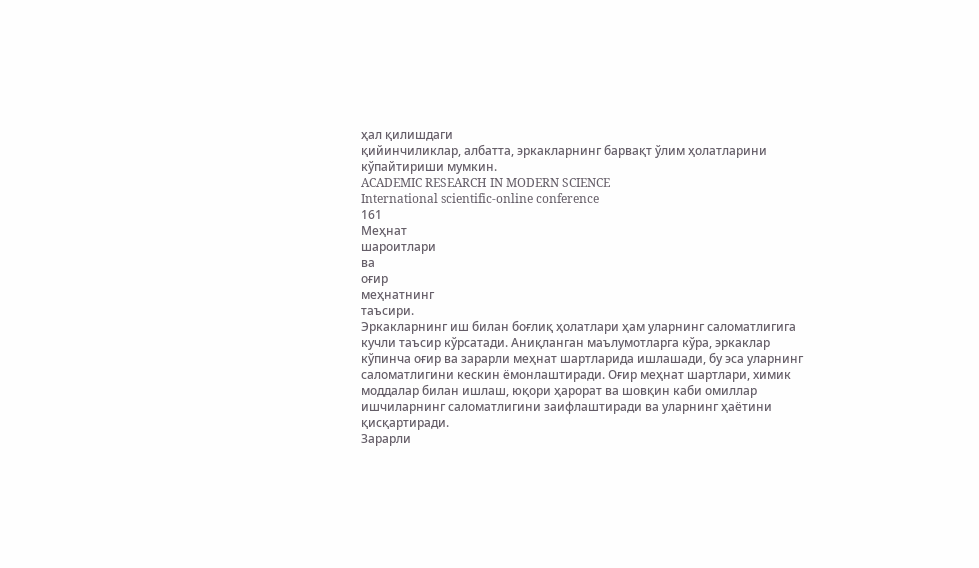ҳал қилишдаги
қийинчиликлар, албатта, эркакларнинг барвақт ўлим ҳолатларини
кўпайтириши мумкин.
ACADEMIC RESEARCH IN MODERN SCIENCE
International scientific-online conference
161
Меҳнат
шароитлари
ва
оғир
меҳнатнинг
таъсири.
Эркакларнинг иш билан боғлиқ ҳолатлари ҳам уларнинг саломатлигига
кучли таъсир кўрсатади. Аниқланган маълумотларга кўра, эркаклар
кўпинча оғир ва зарарли меҳнат шартларида ишлашади, бу эса уларнинг
саломатлигини кескин ёмонлаштиради. Оғир меҳнат шартлари, химик
моддалар билан ишлаш, юқори ҳарорат ва шовқин каби омиллар
ишчиларнинг саломатлигини заифлаштиради ва уларнинг ҳаётини
қисқартиради.
Зарарли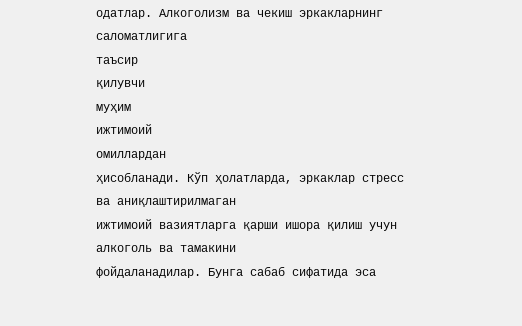одатлар. Алкоголизм ва чекиш эркакларнинг
саломатлигига
таъсир
қилувчи
муҳим
ижтимоий
омиллардан
ҳисобланади. Кўп ҳолатларда, эркаклар стресс ва аниқлаштирилмаган
ижтимоий вазиятларга қарши ишора қилиш учун алкоголь ва тамакини
фойдаланадилар. Бунга сабаб сифатида эса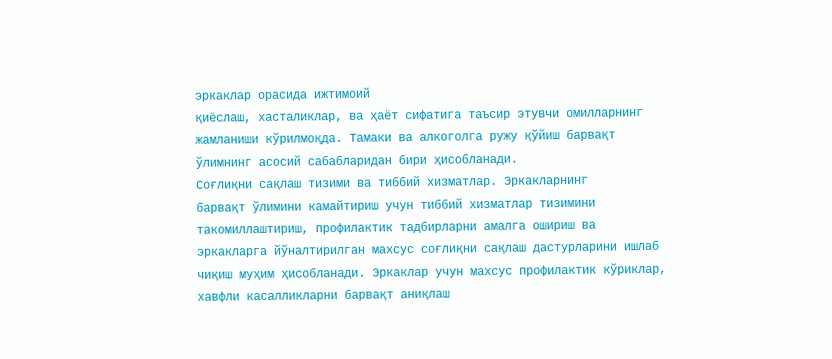эркаклар орасида ижтимоий
қиёслаш, хасталиклар, ва ҳаёт сифатига таъсир этувчи омилларнинг
жамланиши кўрилмоқда. Тамаки ва алкоголга ружу қўйиш барвақт
ўлимнинг асосий сабабларидан бири ҳисобланади.
Соғлиқни сақлаш тизими ва тиббий хизматлар. Эркакларнинг
барвақт ўлимини камайтириш учун тиббий хизматлар тизимини
такомиллаштириш, профилактик тадбирларни амалга ошириш ва
эркакларга йўналтирилган махсус соғлиқни сақлаш дастурларини ишлаб
чиқиш муҳим ҳисобланади. Эркаклар учун махсус профилактик кўриклар,
хавфли касалликларни барвақт аниқлаш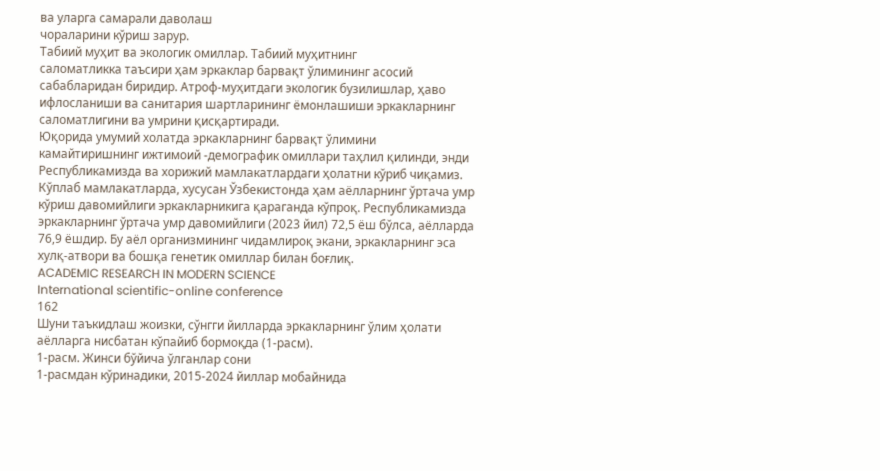ва уларга самарали даволаш
чораларини кўриш зарур.
Табиий муҳит ва экологик омиллар. Табиий муҳитнинг
саломатликка таъсири ҳам эркаклар барвақт ўлимининг асосий
сабабларидан биридир. Атроф-муҳитдаги экологик бузилишлар, ҳаво
ифлосланиши ва санитария шартларининг ёмонлашиши эркакларнинг
саломатлигини ва умрини қисқартиради.
Юқорида умумий холатда эркакларнинг барвақт ўлимини
камайтиришнинг ижтимоий -демографик омиллари таҳлил қилинди, энди
Республикамизда ва хорижий мамлакатлардаги ҳолатни кўриб чиқамиз.
Кўплаб мамлакатларда, хусусан Ўзбекистонда ҳам аёлларнинг ўртача умр
кўриш давомийлиги эркакларникига қараганда кўпроқ. Республикамизда
эркакларнинг ўртача умр давомийлиги (2023 йил) 72,5 ёш бўлса, аёлларда
76,9 ёшдир. Бу аёл организмининг чидамлироқ экани, эркакларнинг эса
хулқ-атвори ва бошқа генетик омиллар билан боғлиқ.
ACADEMIC RESEARCH IN MODERN SCIENCE
International scientific-online conference
162
Шуни таъкидлаш жоизки, сўнгги йилларда эркакларнинг ўлим ҳолати
аёлларга нисбатан кўпайиб бормоқда (1-расм).
1-расм. Жинси бўйича ўлганлар сони
1-расмдан кўринадики, 2015-2024 йиллар мобайнида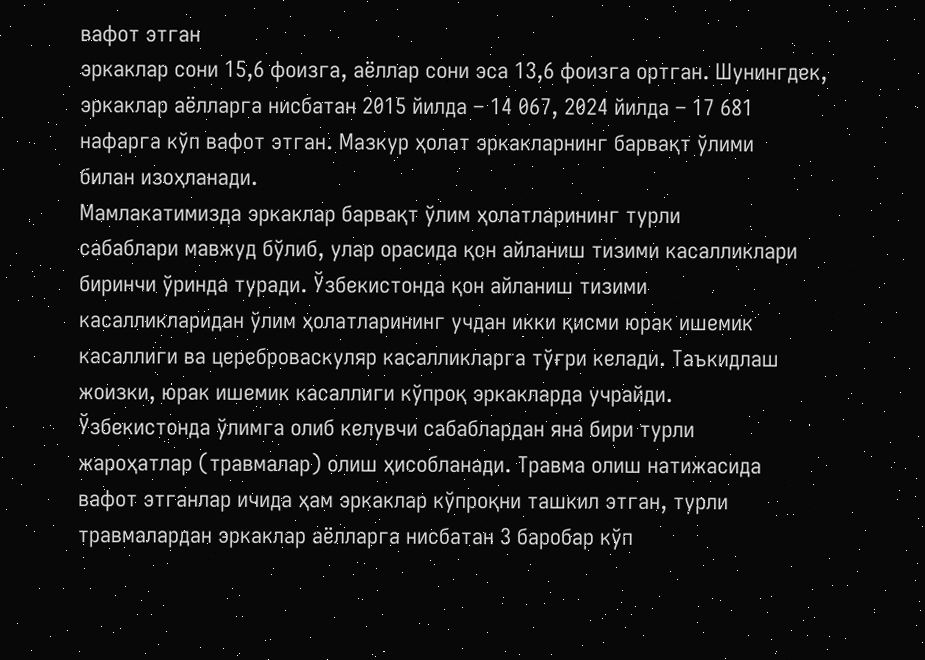вафот этган
эркаклар сони 15,6 фоизга, аёллар сони эса 13,6 фоизга ортган. Шунингдек,
эркаклар аёлларга нисбатан 2015 йилда – 14 067, 2024 йилда – 17 681
нафарга кўп вафот этган. Мазкур ҳолат эркакларнинг барвақт ўлими
билан изоҳланади.
Мамлакатимизда эркаклар барвақт ўлим ҳолатларининг турли
сабаблари мавжуд бўлиб, улар орасида қон айланиш тизими касалликлари
биринчи ўринда туради. Ўзбекистонда қон айланиш тизими
касалликларидан ўлим ҳолатларининг учдан икки қисми юрак ишемик
касаллиги ва цереброваскуляр касалликларга тўғри келади. Таъкидлаш
жоизки, юрак ишемик касаллиги кўпроқ эркакларда учрайди.
Ўзбекистонда ўлимга олиб келувчи сабаблардан яна бири турли
жароҳатлар (травмалар) олиш ҳисобланади. Травма олиш натижасида
вафот этганлар ичида ҳам эркаклар кўпроқни ташкил этган, турли
травмалардан эркаклар аёлларга нисбатан 3 баробар кўп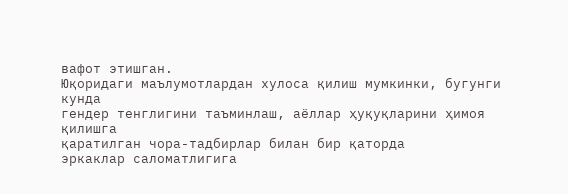вафот этишган.
Юқоридаги маълумотлардан хулоса қилиш мумкинки, бугунги кунда
гендер тенглигини таъминлаш, аёллар ҳуқуқларини ҳимоя қилишга
қаратилган чора-тадбирлар билан бир қаторда
эркаклар саломатлигига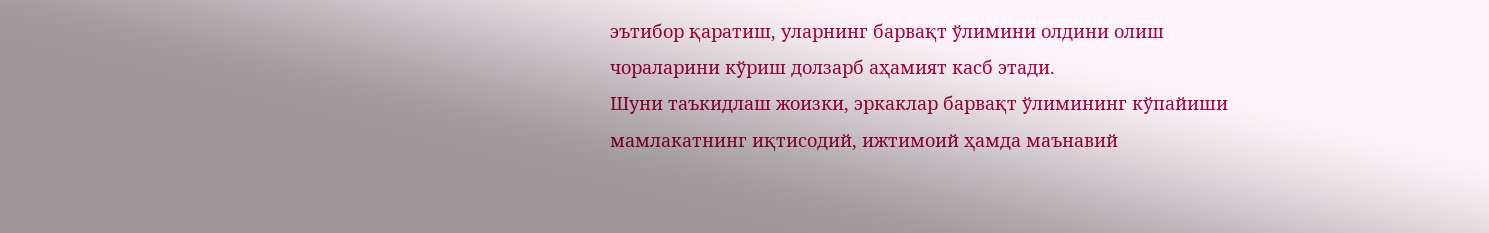эътибор қаратиш, уларнинг барвақт ўлимини олдини олиш
чораларини кўриш долзарб аҳамият касб этади.
Шуни таъкидлаш жоизки, эркаклар барвақт ўлимининг кўпайиши
мамлакатнинг иқтисодий, ижтимоий ҳамда маънавий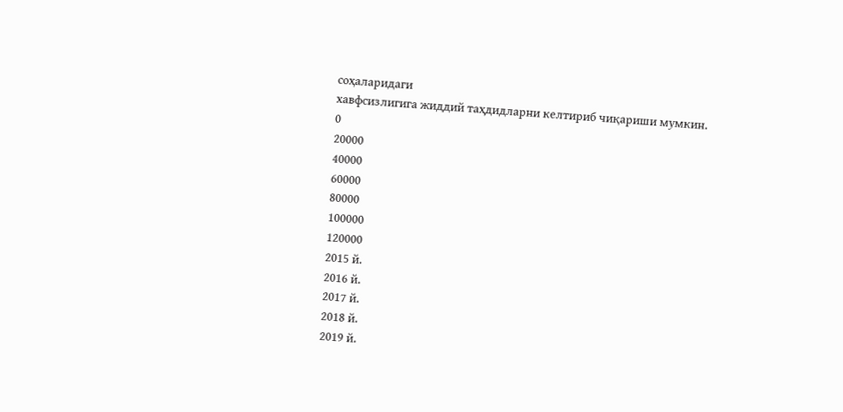соҳаларидаги
хавфсизлигига жиддий таҳдидларни келтириб чиқариши мумкин.
0
20000
40000
60000
80000
100000
120000
2015 й.
2016 й.
2017 й.
2018 й.
2019 й.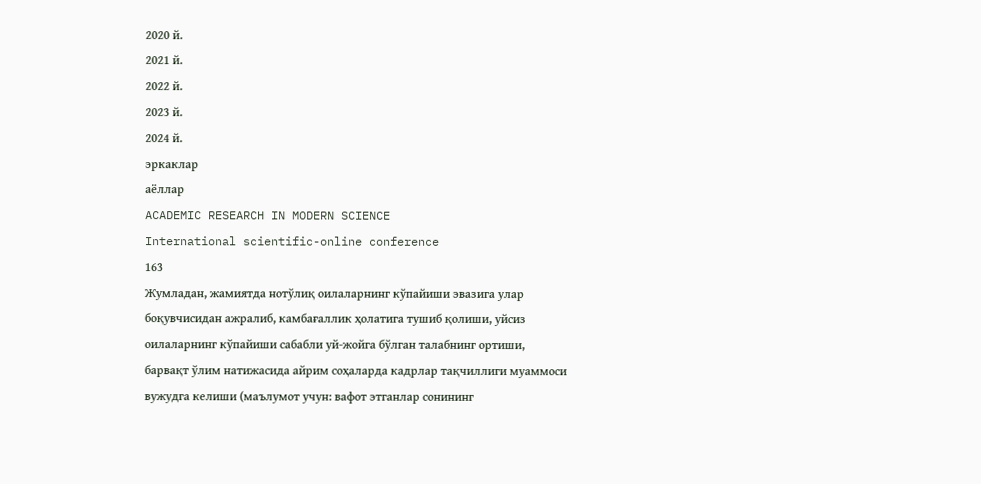2020 й.
2021 й.
2022 й.
2023 й.
2024 й.
эркаклар
аёллар
ACADEMIC RESEARCH IN MODERN SCIENCE
International scientific-online conference
163
Жумладан, жамиятда нотўлиқ оилаларнинг кўпайиши эвазига улар
боқувчисидан ажралиб, камбағаллик ҳолатига тушиб қолиши, уйсиз
оилаларнинг кўпайиши сабабли уй-жойга бўлган талабнинг ортиши,
барвақт ўлим натижасида айрим соҳаларда кадрлар тақчиллиги муаммоси
вужудга келиши (маълумот учун: вафот этганлар сонининг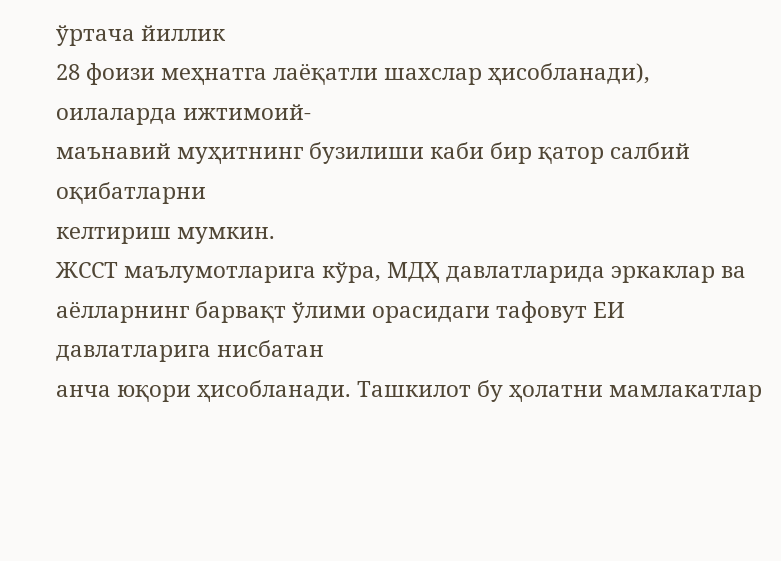ўртача йиллик
28 фоизи меҳнатга лаёқатли шахслар ҳисобланади), оилаларда ижтимоий-
маънавий муҳитнинг бузилиши каби бир қатор салбий оқибатларни
келтириш мумкин.
ЖССТ маълумотларига кўра, МДҲ давлатларида эркаклар ва
аёлларнинг барвақт ўлими орасидаги тафовут ЕИ давлатларига нисбатан
анча юқори ҳисобланади. Ташкилот бу ҳолатни мамлакатлар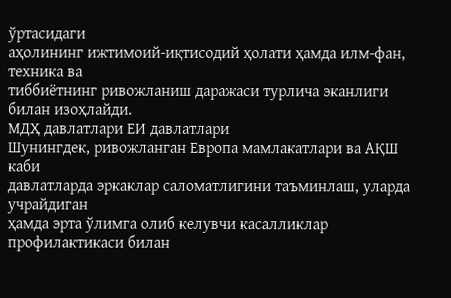ўртасидаги
аҳолининг ижтимоий-иқтисодий ҳолати ҳамда илм-фан, техника ва
тиббиётнинг ривожланиш даражаси турлича эканлиги билан изоҳлайди.
МДҲ давлатлари ЕИ давлатлари
Шунингдек, ривожланган Европа мамлакатлари ва АҚШ каби
давлатларда эркаклар саломатлигини таъминлаш, уларда учрайдиган
ҳамда эрта ўлимга олиб келувчи касалликлар профилактикаси билан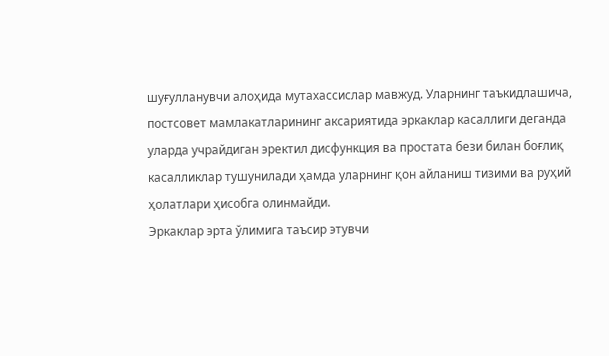шуғулланувчи алоҳида мутахассислар мавжуд. Уларнинг таъкидлашича,
постсовет мамлакатларининг аксариятида эркаклар касаллиги деганда
уларда учрайдиган эректил дисфункция ва простата бези билан боғлиқ
касалликлар тушунилади ҳамда уларнинг қон айланиш тизими ва руҳий
ҳолатлари ҳисобга олинмайди.
Эркаклар эрта ўлимига таъсир этувчи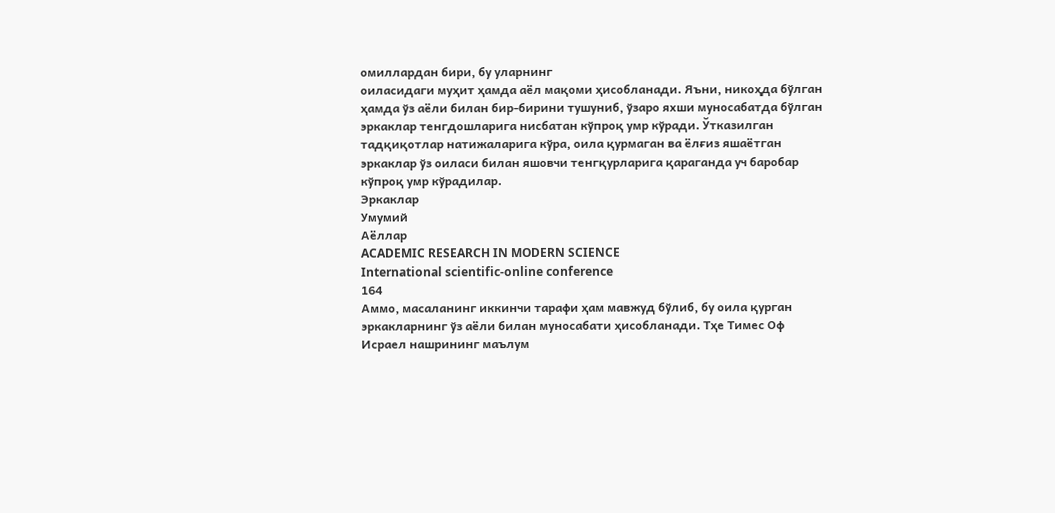омиллардан бири, бу уларнинг
оиласидаги муҳит ҳамда аёл мақоми ҳисобланади. Яъни, никоҳда бўлган
ҳамда ўз аёли билан бир-бирини тушуниб, ўзаро яхши муносабатда бўлган
эркаклар тенгдошларига нисбатан кўпроқ умр кўради. Ўтказилган
тадқиқотлар натижаларига кўра, оила қурмаган ва ёлғиз яшаётган
эркаклар ўз оиласи билан яшовчи тенгқурларига қараганда уч баробар
кўпроқ умр кўрадилар.
Эркаклар
Умумий
Аёллар
ACADEMIC RESEARCH IN MODERN SCIENCE
International scientific-online conference
164
Аммо, масаланинг иккинчи тарафи ҳам мавжуд бўлиб, бу оила қурган
эркакларнинг ўз аёли билан муносабати ҳисобланади. Тҳе Тимес Оф
Исраел нашрининг маълум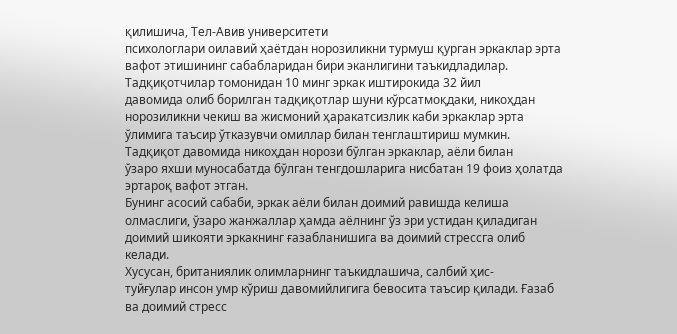қилишича, Тел-Авив университети
психологлари оилавий ҳаётдан норозиликни турмуш қурган эркаклар эрта
вафот этишининг сабабларидан бири эканлигини таъкидладилар.
Тадқиқотчилар томонидан 10 минг эркак иштирокида 32 йил
давомида олиб борилган тадқиқотлар шуни кўрсатмоқдаки, никоҳдан
норозиликни чекиш ва жисмоний ҳаракатсизлик каби эркаклар эрта
ўлимига таъсир ўтказувчи омиллар билан тенглаштириш мумкин.
Тадқиқот давомида никоҳдан норози бўлган эркаклар, аёли билан
ўзаро яхши муносабатда бўлган тенгдошларига нисбатан 19 фоиз ҳолатда
эртароқ вафот этган.
Бунинг асосий сабаби, эркак аёли билан доимий равишда келиша
олмаслиги, ўзаро жанжаллар ҳамда аёлнинг ўз эри устидан қиладиган
доимий шикояти эркакнинг ғазабланишига ва доимий стрессга олиб
келади.
Хусусан, британиялик олимларнинг таъкидлашича, салбий ҳис-
туйғулар инсон умр кўриш давомийлигига бевосита таъсир қилади. Ғазаб
ва доимий стресс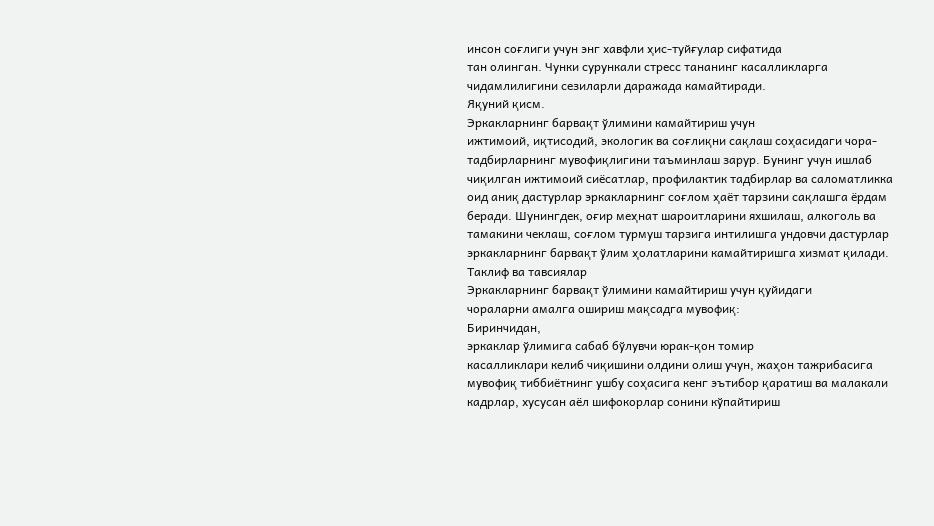инсон соғлиги учун энг хавфли ҳис-туйғулар сифатида
тан олинган. Чунки сурункали стресс тананинг касалликларга
чидамлилигини сезиларли даражада камайтиради.
Яқуний қисм.
Эркакларнинг барвақт ўлимини камайтириш учун
ижтимоий, иқтисодий, экологик ва соғлиқни сақлаш соҳасидаги чора-
тадбирларнинг мувофиқлигини таъминлаш зарур. Бунинг учун ишлаб
чиқилган ижтимоий сиёсатлар, профилактик тадбирлар ва саломатликка
оид аниқ дастурлар эркакларнинг соғлом ҳаёт тарзини сақлашга ёрдам
беради. Шунингдек, оғир меҳнат шароитларини яхшилаш, алкоголь ва
тамакини чеклаш, соғлом турмуш тарзига интилишга ундовчи дастурлар
эркакларнинг барвақт ўлим ҳолатларини камайтиришга хизмат қилади.
Таклиф ва тавсиялар
Эркакларнинг барвақт ўлимини камайтириш учун қуйидаги
чораларни амалга ошириш мақсадга мувофиқ:
Биринчидан,
эркаклар ўлимига сабаб бўлувчи юрак-қон томир
касалликлари келиб чиқишини олдини олиш учун, жаҳон тажрибасига
мувофиқ тиббиётнинг ушбу соҳасига кенг эътибор қаратиш ва малакали
кадрлар, хусусан аёл шифокорлар сонини кўпайтириш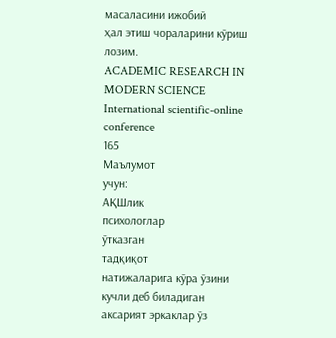масаласини ижобий
ҳал этиш чораларини кўриш лозим.
ACADEMIC RESEARCH IN MODERN SCIENCE
International scientific-online conference
165
Маълумот
учун:
АҚШлик
психологлар
ўтказган
тадқиқот
натижаларига кўра ўзини кучли деб биладиган аксарият эркаклар ўз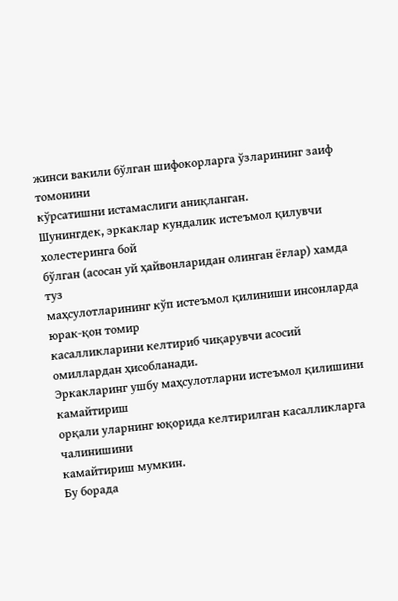жинси вакили бўлган шифокорларга ўзларининг заиф томонини
кўрсатишни истамаслиги аниқланган.
Шунингдек, эркаклар кундалик истеъмол қилувчи холестеринга бой
бўлган (асосан уй ҳайвонларидан олинган ёғлар) хамда туз
маҳсулотларининг кўп истеъмол қилиниши инсонларда юрак-қон томир
касалликларини келтириб чиқарувчи асосий омиллардан ҳисобланади.
Эркакларинг ушбу маҳсулотларни истеъмол қилишини камайтириш
орқали уларнинг юқорида келтирилган касалликларга чалинишини
камайтириш мумкин.
Бу борада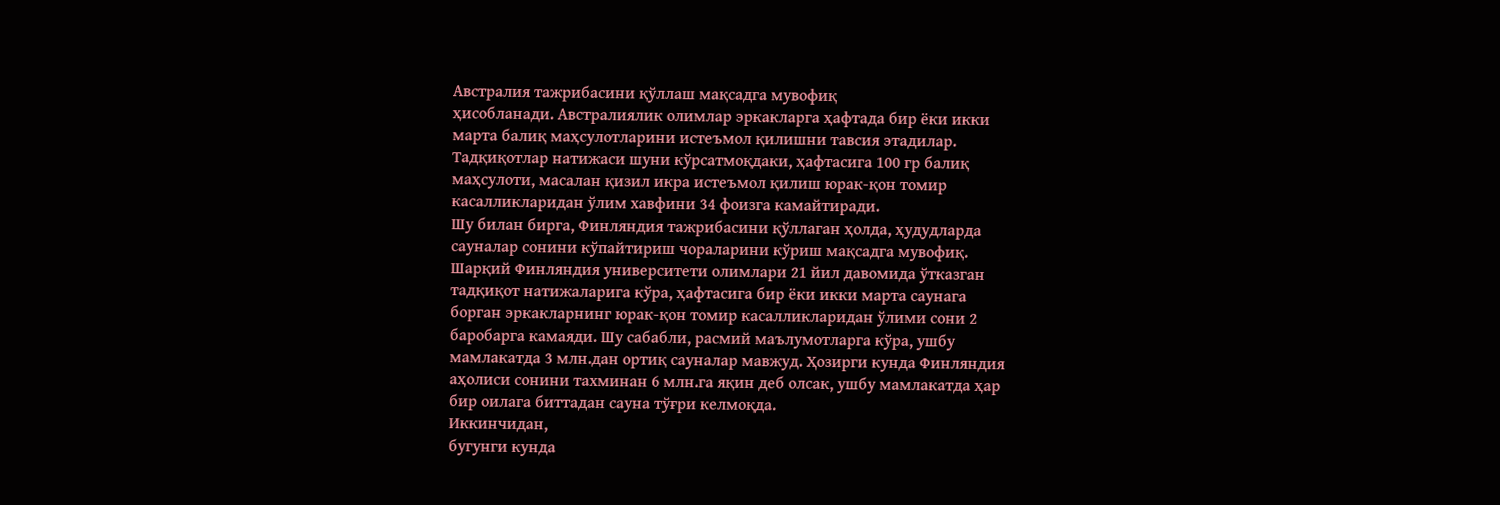Австралия тажрибасини қўллаш мақсадга мувофиқ
ҳисобланади. Австралиялик олимлар эркакларга ҳафтада бир ёки икки
марта балиқ маҳсулотларини истеъмол қилишни тавсия этадилар.
Тадқиқотлар натижаси шуни кўрсатмоқдаки, ҳафтасига 100 гр балиқ
маҳсулоти, масалан қизил икра истеъмол қилиш юрак-қон томир
касалликларидан ўлим хавфини 34 фоизга камайтиради.
Шу билан бирга, Финляндия тажрибасини қўллаган ҳолда, ҳудудларда
сауналар сонини кўпайтириш чораларини кўриш мақсадга мувофиқ.
Шарқий Финляндия университети олимлари 21 йил давомида ўтказган
тадқиқот натижаларига кўра, ҳафтасига бир ёки икки марта саунага
борган эркакларнинг юрак-қон томир касалликларидан ўлими сони 2
баробарга камаяди. Шу сабабли, расмий маълумотларга кўра, ушбу
мамлакатда 3 млн.дан ортиқ сауналар мавжуд. Ҳозирги кунда Финляндия
аҳолиси сонини тахминан 6 млн.га яқин деб олсак, ушбу мамлакатда ҳар
бир оилага биттадан сауна тўғри келмоқда.
Иккинчидан,
бугунги кунда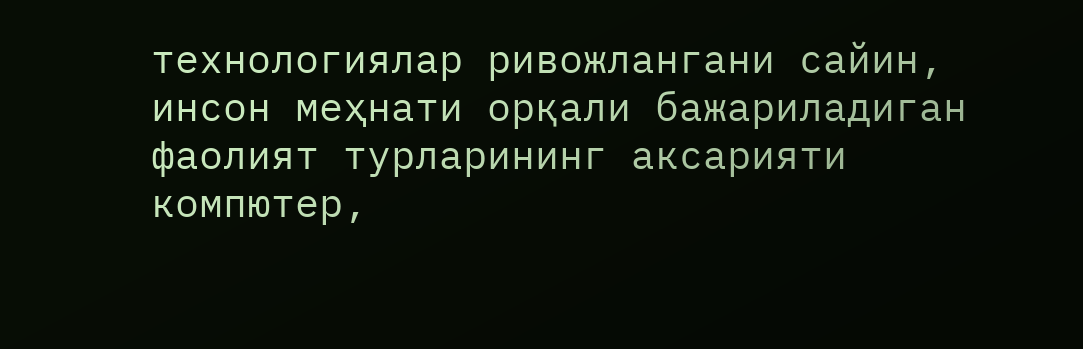технологиялар ривожлангани сайин,
инсон меҳнати орқали бажариладиган фаолият турларининг аксарияти
компютер,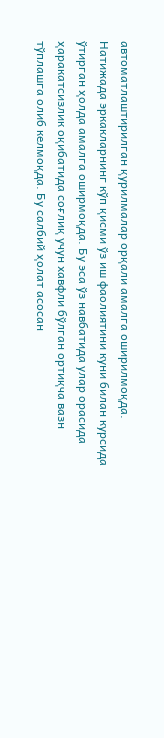автоматлаштирилган қурилмалар орқали амалга оширилмоқда.
Натижада эркакларнинг кўп қисми ўз иш фаолиятини куни билан курсида
ўтирган ҳолда амалга оширмоқда. Бу эса ўз навбатида улар орасида
ҳаракатсизлик оқибатида соғлиқ учун хавфли бўлган ортиқча вазн
тўплашга олиб келмоқда. Бу салбий ҳолат асосан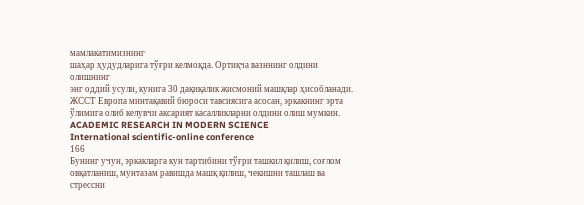мамлакатимизнинг
шаҳар ҳудудларига тўғри келмоқда. Ортиқча вазннинг олдини олишнинг
энг оддий усули, кунига 30 дақиқалик жисмоний машқлар ҳисобланади.
ЖССТ Европа минтақавий бюроси тавсиясига асосан, эркакнинг эрта
ўлимига олиб келувчи аксарият касалликларни олдини олиш мумкин.
ACADEMIC RESEARCH IN MODERN SCIENCE
International scientific-online conference
166
Бунинг учун, эркакларга кун тартибини тўғри ташкил қилиш, соғлом
овқатланиш, мунтазам равишда машқ қилиш, чекишни ташлаш ва
стрессни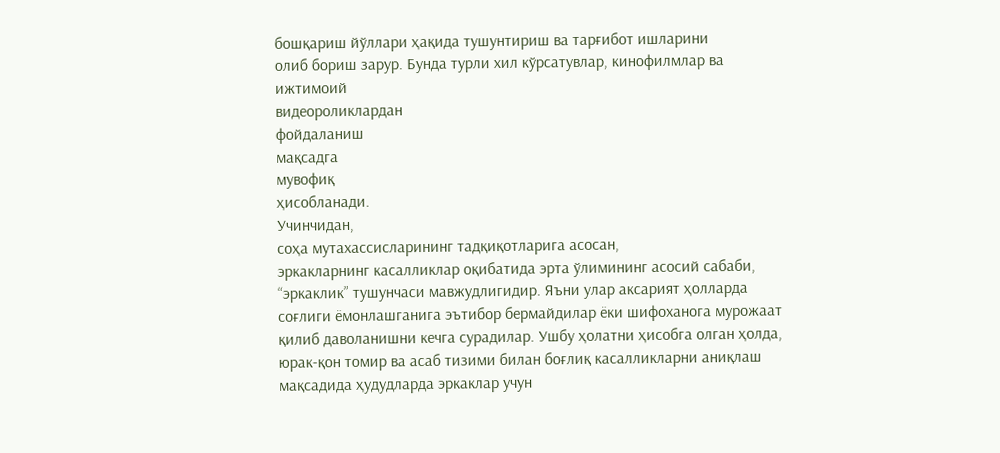бошқариш йўллари ҳақида тушунтириш ва тарғибот ишларини
олиб бориш зарур. Бунда турли хил кўрсатувлар, кинофилмлар ва
ижтимоий
видеороликлардан
фойдаланиш
мақсадга
мувофиқ
ҳисобланади.
Учинчидан,
соҳа мутахассисларининг тадқиқотларига асосан,
эркакларнинг касалликлар оқибатида эрта ўлимининг асосий сабаби,
“эркаклик” тушунчаси мавжудлигидир. Яъни улар аксарият ҳолларда
соғлиги ёмонлашганига эътибор бермайдилар ёки шифоханога мурожаат
қилиб даволанишни кечга сурадилар. Ушбу ҳолатни ҳисобга олган ҳолда,
юрак-қон томир ва асаб тизими билан боғлиқ касалликларни аниқлаш
мақсадида ҳудудларда эркаклар учун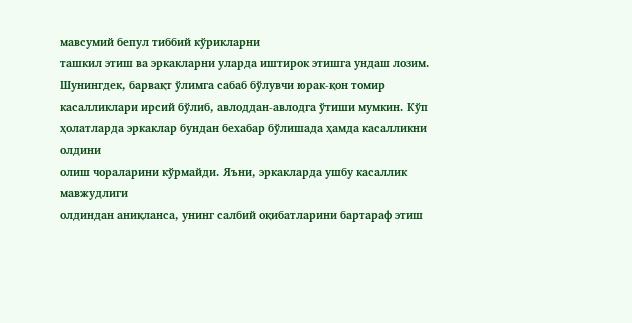мавсумий бепул тиббий кўрикларни
ташкил этиш ва эркакларни уларда иштирок этишга ундаш лозим.
Шунингдек, барвақт ўлимга сабаб бўлувчи юрак-қон томир
касалликлари ирсий бўлиб, авлоддан-авлодга ўтиши мумкин. Кўп
ҳолатларда эркаклар бундан бехабар бўлишада ҳамда касалликни олдини
олиш чораларини кўрмайди. Яъни, эркакларда ушбу касаллик мавжудлиги
олдиндан аниқланса, унинг салбий оқибатларини бартараф этиш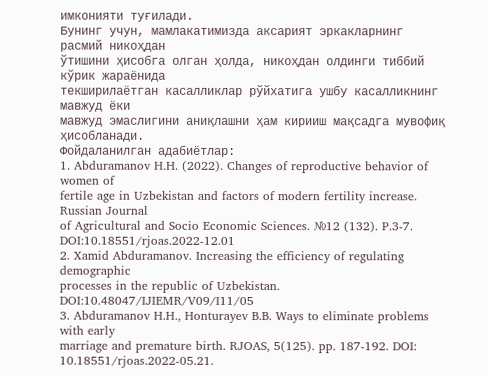имконияти туғилади.
Бунинг учун, мамлакатимизда аксарият эркакларнинг расмий никоҳдан
ўтишини ҳисобга олган ҳолда, никоҳдан олдинги тиббий кўрик жараёнида
текширилаётган касалликлар рўйхатига ушбу касалликнинг мавжуд ёки
мавжуд эмаслигини аниқлашни ҳам кирииш мақсадга мувофиқ
ҳисобланади.
Фойдаланилган адабиётлар:
1. Abduramanov H.H. (2022). Changes of reproductive behavior of women of
fertile age in Uzbekistan and factors of modern fertility increase. Russian Journal
of Agricultural and Socio Economic Sciences. №12 (132). P.3-7.
DOI:10.18551/rjoas.2022-12.01
2. Xamid Abduramanov. Increasing the efficiency of regulating demographic
processes in the republic of Uzbekistan. DOI:10.48047/IJIEMR/V09/I11/05
3. Abduramanov H.H., Honturayev B.B. Ways to eliminate problems with early
marriage and premature birth. RJOAS, 5(125). pp. 187-192. DOI:
10.18551/rjoas.2022-05.21.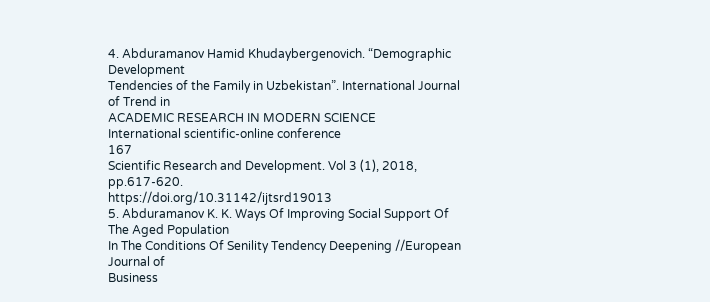4. Abduramanov Hamid Khudaybergenovich. “Demographic Development
Tendencies of the Family in Uzbekistan”. International Journal of Trend in
ACADEMIC RESEARCH IN MODERN SCIENCE
International scientific-online conference
167
Scientific Research and Development. Vol 3 (1), 2018, pp.617-620.
https://doi.org/10.31142/ijtsrd19013
5. Abduramanov K. K. Ways Of Improving Social Support Of The Aged Population
In The Conditions Of Senility Tendency Deepening //European Journal of
Business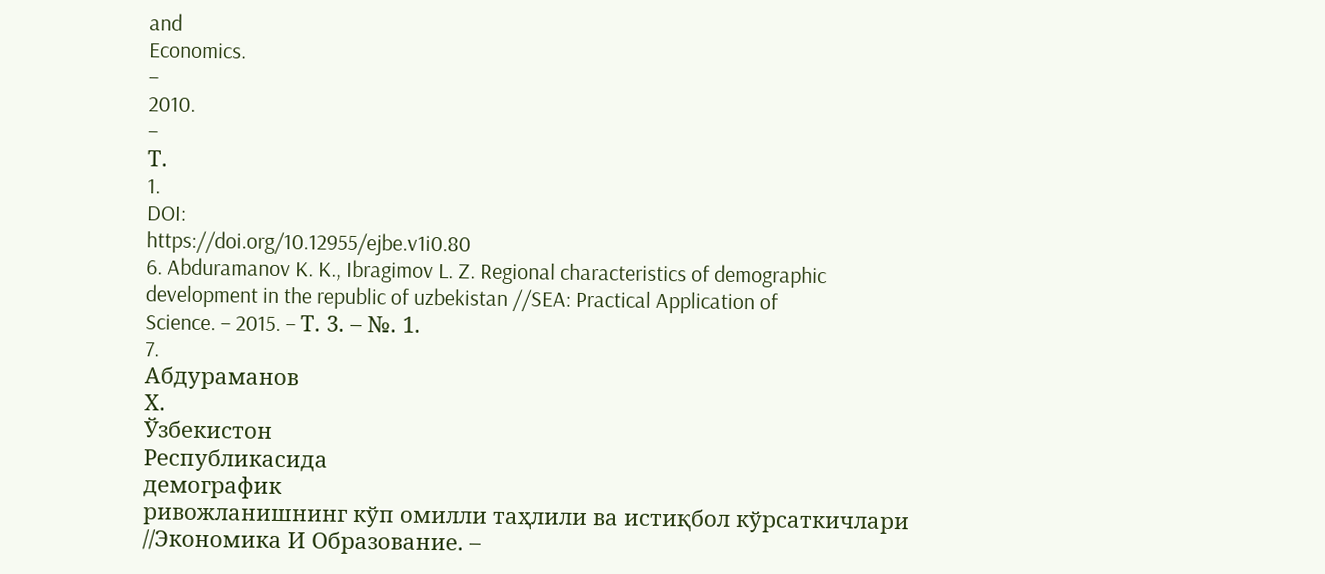and
Economics.
–
2010.
–
Т.
1.
DOI:
https://doi.org/10.12955/ejbe.v1i0.80
6. Abduramanov K. K., Ibragimov L. Z. Regional characteristics of demographic
development in the republic of uzbekistan //SEA: Practical Application of
Science. – 2015. – Т. 3. – №. 1.
7.
Абдураманов
Х.
Ўзбекистон
Республикасида
демографик
ривожланишнинг кўп омилли таҳлили ва истиқбол кўрсаткичлари
//Экономика И Образование. –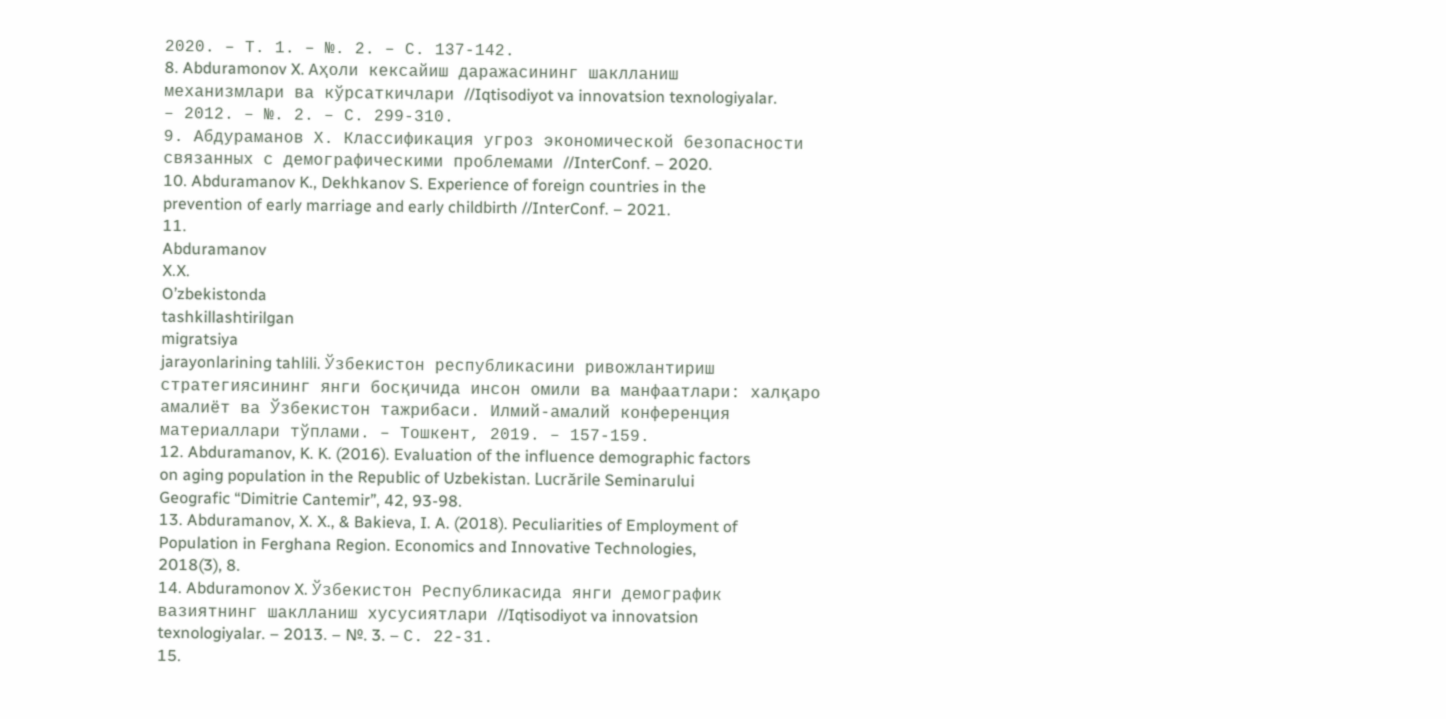2020. – Т. 1. – №. 2. – С. 137-142.
8. Abduramonov X. Аҳоли кексайиш даражасининг шаклланиш
механизмлари ва кўрсаткичлари //Iqtisodiyot va innovatsion texnologiyalar.
– 2012. – №. 2. – С. 299-310.
9. Абдураманов Х. Классификация угроз экономической безопасности
связанных с демографическими проблемами //InterConf. – 2020.
10. Abduramanov K., Dekhkanov S. Experience of foreign countries in the
prevention of early marriage and early childbirth //InterConf. – 2021.
11.
Abduramanov
X.X.
O’zbekistonda
tashkillashtirilgan
migratsiya
jarayonlarining tahlili. Ўзбекистон республикасини ривожлантириш
стратегиясининг янги босқичида инсон омили ва манфаатлари: халқаро
амалиёт ва Ўзбекистон тажрибаси. Илмий-амалий конференция
материаллари тўплами. – Тошкент, 2019. – 157-159.
12. Abduramanov, K. K. (2016). Evaluation of the influence demographic factors
on aging population in the Republic of Uzbekistan. Lucrările Seminarului
Geografic “Dimitrie Cantemir”, 42, 93-98.
13. Abduramanov, X. X., & Bakieva, I. A. (2018). Peculiarities of Employment of
Population in Ferghana Region. Economics and Innovative Technologies,
2018(3), 8.
14. Abduramonov X. Ўзбекистон Республикасида янги демографик
вазиятнинг шаклланиш хусусиятлари //Iqtisodiyot va innovatsion
texnologiyalar. – 2013. – №. 3. – С. 22-31.
15.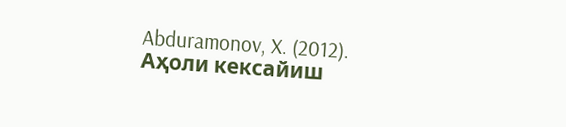Abduramonov, X. (2012). Аҳоли кексайиш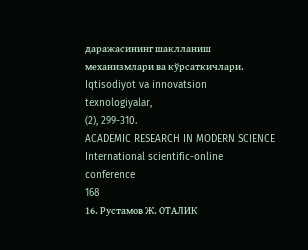даражасининг шаклланиш
механизмлари ва кўрсаткичлари. Iqtisodiyot va innovatsion texnologiyalar,
(2), 299-310.
ACADEMIC RESEARCH IN MODERN SCIENCE
International scientific-online conference
168
16. Рустамов Ж. ОТАЛИК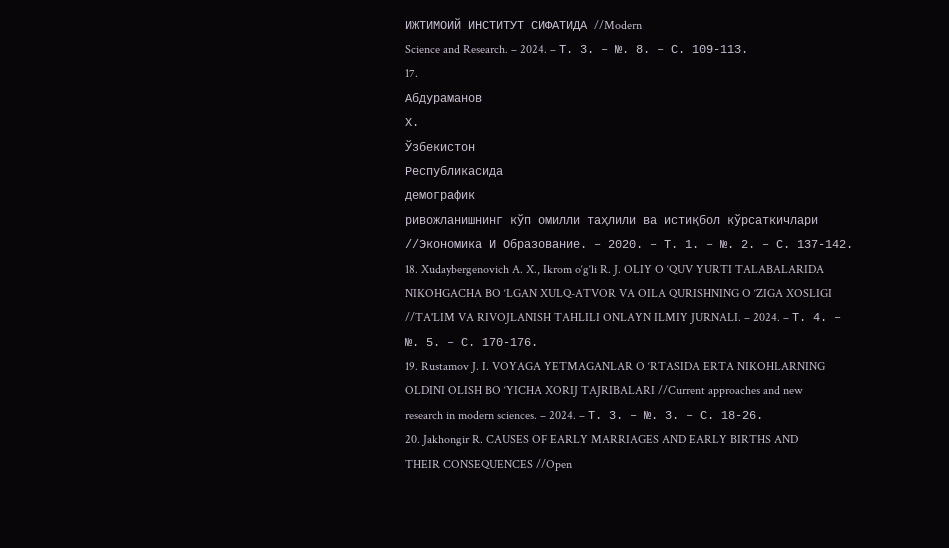ИЖТИМОИЙ ИНСТИТУТ СИФАТИДА //Modern
Science and Research. – 2024. – Т. 3. – №. 8. – С. 109-113.
17.
Абдураманов
Х.
Ўзбекистон
Республикасида
демографик
ривожланишнинг кўп омилли таҳлили ва истиқбол кўрсаткичлари
//Экономика И Образование. – 2020. – Т. 1. – №. 2. – С. 137-142.
18. Xudaybergenovich A. X., Ikrom o‘g‘li R. J. OLIY O ‘QUV YURTI TALABALARIDA
NIKOHGACHA BO ‘LGAN XULQ-ATVOR VA OILA QURISHNING O ‘ZIGA XOSLIGI
//TA'LIM VA RIVOJLANISH TAHLILI ONLAYN ILMIY JURNALI. – 2024. – Т. 4. –
№. 5. – С. 170-176.
19. Rustamov J. I. VOYAGA YETMAGANLAR O ‘RTASIDA ERTA NIKOHLARNING
OLDINI OLISH BO ‘YICHA XORIJ TAJRIBALARI //Current approaches and new
research in modern sciences. – 2024. – Т. 3. – №. 3. – С. 18-26.
20. Jakhongir R. CAUSES OF EARLY MARRIAGES AND EARLY BIRTHS AND
THEIR CONSEQUENCES //Open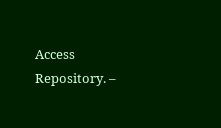Access Repository. –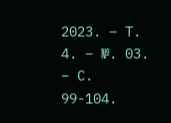2023. – Т. 4. – №. 03. – С.
99-104.